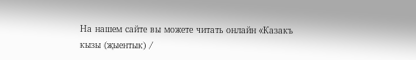На нашем сайте вы можете читать онлайн «Казакъ кызы (җыентык) /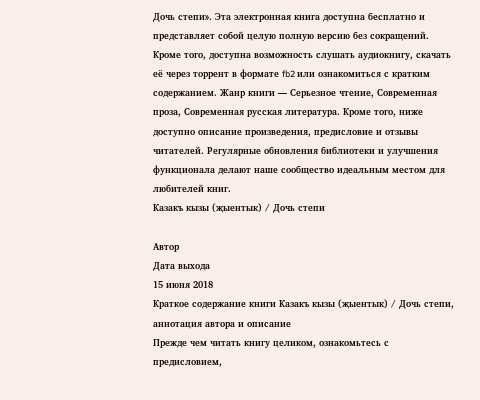Дочь степи». Эта электронная книга доступна бесплатно и представляет собой целую полную версию без сокращений. Кроме того, доступна возможность слушать аудиокнигу, скачать её через торрент в формате fb2 или ознакомиться с кратким содержанием. Жанр книги — Серьезное чтение, Современная проза, Современная русская литература. Кроме того, ниже доступно описание произведения, предисловие и отзывы читателей. Регулярные обновления библиотеки и улучшения функционала делают наше сообщество идеальным местом для любителей книг.
Казакъ кызы (җыентык) / Дочь степи

Автор
Дата выхода
15 июня 2018
Краткое содержание книги Казакъ кызы (җыентык) / Дочь степи, аннотация автора и описание
Прежде чем читать книгу целиком, ознакомьтесь с предисловием,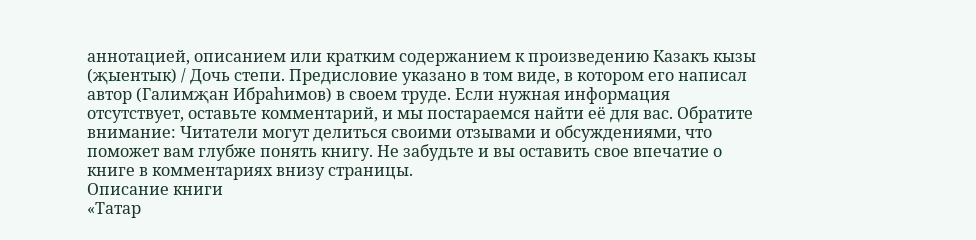аннотацией, описанием или кратким содержанием к произведению Казакъ кызы (җыентык) / Дочь степи. Предисловие указано в том виде, в котором его написал автор (Галимҗан Ибраһимов) в своем труде. Если нужная информация отсутствует, оставьте комментарий, и мы постараемся найти её для вас. Обратите внимание: Читатели могут делиться своими отзывами и обсуждениями, что поможет вам глубже понять книгу. Не забудьте и вы оставить свое впечатие о книге в комментариях внизу страницы.
Описание книги
«Татар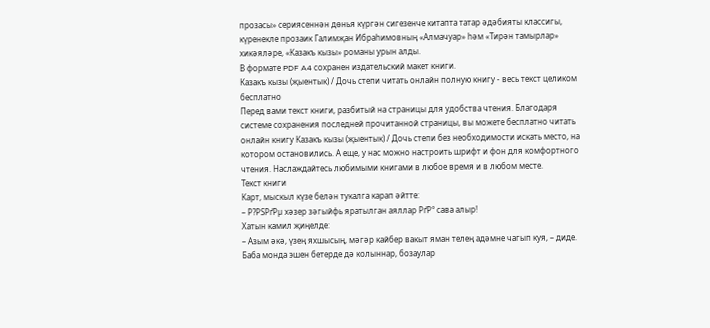прозасы» сериясеннән дөнья күргән сигезенче китапта татар әдәбияты классигы, күренекле прозаик Галимҗан Ибраһимовның «Алмачуар» һәм «Тирән тамырлар» хикәяләре, «Казакъ кызы» романы урын алды.
В формате PDF A4 сохранен издательский макет книги.
Казакъ кызы (җыентык) / Дочь степи читать онлайн полную книгу - весь текст целиком бесплатно
Перед вами текст книги, разбитый на страницы для удобства чтения. Благодаря системе сохранения последней прочитанной страницы, вы можете бесплатно читать онлайн книгу Казакъ кызы (җыентык) / Дочь степи без необходимости искать место, на котором остановились. А еще, у нас можно настроить шрифт и фон для комфортного чтения. Наслаждайтесь любимыми книгами в любое время и в любом месте.
Текст книги
Карт, мыскыл күзе белән тукалга карап әйтте:
– Р?РЅРґРµ хәзер зәгыйфь яратылган аяллар РґР° сава алыр!
Хатын камил җиңелде:
– Азым әкә, үзең яхшысың, мәгәр кайбер вакыт яман телең адәмне чагып куя, – диде.
Баба монда эшен бетерде дә колыннар, бозаулар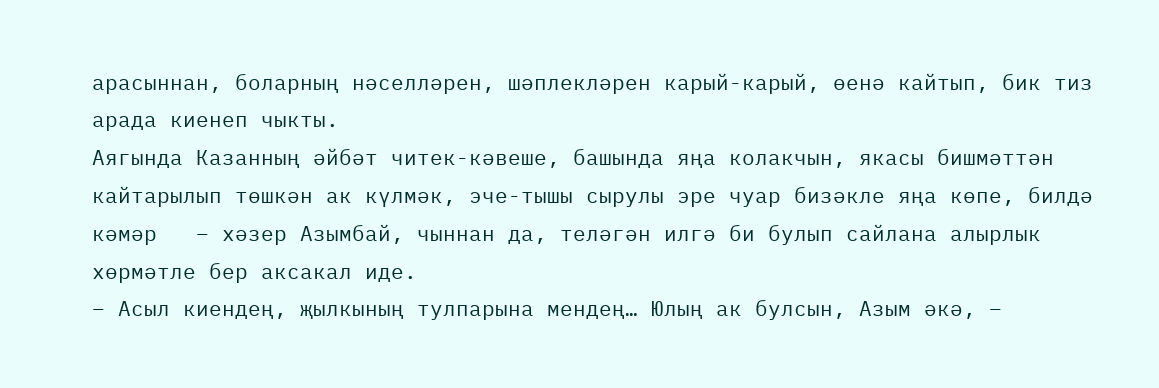арасыннан, боларның нәселләрен, шәплекләрен карый-карый, өенә кайтып, бик тиз арада киенеп чыкты.
Аягында Казанның әйбәт читек-кәвеше, башында яңа колакчын, якасы бишмәттән кайтарылып төшкән ак күлмәк, эче-тышы сырулы эре чуар бизәкле яңа көпе, билдә кәмәр   – хәзер Азымбай, чыннан да, теләгән илгә би булып сайлана алырлык хөрмәтле бер аксакал иде.
– Асыл киендең, җылкының тулпарына мендең… Юлың ак булсын, Азым әкә, –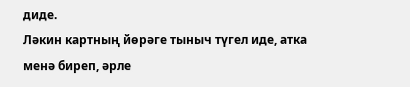диде.
Ләкин картның йөрәге тыныч түгел иде, атка менә биреп, әрле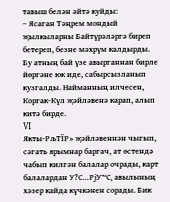тавыш белән әйтә куйды:
– Ясаган Тәңрем мондый җылкыларны Байтүрәләргә биреп бетереп, безне мәхрүм калдырды.
Бу атның бай үзе авырганнан бирле йөргәне юк иде, сабырсызланып кузгалды. Найманның илчесен, Коргак-Күл җәйләвенә карап, алып китә бирде.
VI
Якты-РљТЇР» җәйләвеннән чыгып, сәгать ярымнар баргач, ат өстендә чабып килгән балалар очрады, карт балалардан У?С…РјУ™С‚ авылының хәзер кайда күчкәнен сорады. Бик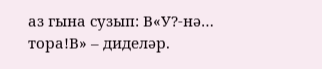аз гына сузып: В«У?-нә… тора!В» – диделәр.